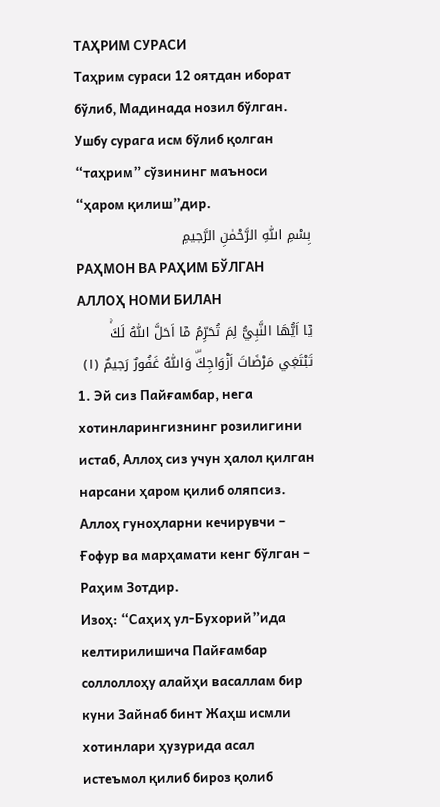ТАҲРИМ СУРАСИ
Таҳрим сураси 12 оятдан иборат бўлиб, Мадинада нозил бўлган. Ушбу сурага исм бўлиб қолган “таҳрим” сўзининг маъноси “ҳаром қилиш”дир.
بِسْمِ اللّٰهِ الرَّحْمٰنِ الرَّح۪يمِ
РАҲМОН ВА РАҲИМ БЎЛГАН АЛЛОҲ НОМИ БИЛАН
يَٓا اَيُّهَا النَّبِيُّ لِمَ تُحَرِّمُ مَٓا اَحَلَّ اللّٰهُ لَكَۚ تَبْتَغ۪ي مَرْضَاتَ اَزْوَاجِكَۜ وَاللّٰهُ غَفُورٌ رَح۪يمٌ (١)
1. Эй сиз Пайғамбар, нега хотинларингизнинг розилигини истаб, Аллоҳ сиз учун ҳалол қилган нарсани ҳаром қилиб оляпсиз. Аллоҳ гуноҳларни кечирувчи – Ғофур ва марҳамати кенг бўлган – Раҳим Зотдир.
Изоҳ: “Саҳиҳ ул-Бухорий”ида келтирилишича Пайғамбар соллоллоҳу алайҳи васаллам бир куни Зайнаб бинт Жаҳш исмли хотинлари ҳузурида асал истеъмол қилиб бироз қолиб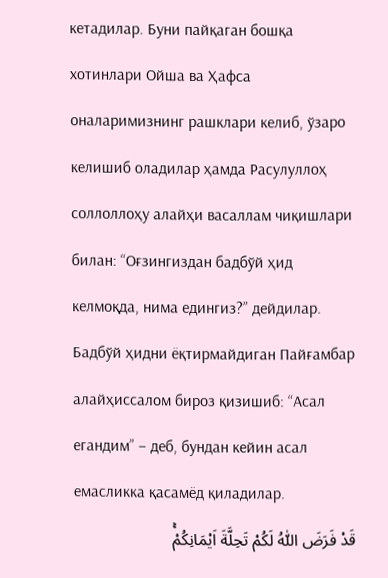кетадилар. Буни пайқаган бошқа хотинлари Ойша ва Ҳафса оналаримизнинг рашклари келиб, ўзаро келишиб оладилар ҳамда Расулуллоҳ соллоллоҳу алайҳи васаллам чиқишлари билан: “Оғзингиздан бадбўй ҳид келмоқда, нима едингиз?” дейдилар. Бадбўй ҳидни ёқтирмайдиган Пайғамбар алайҳиссалом бироз қизишиб: “Асал егандим” – деб, бундан кейин асал емасликка қасамёд қиладилар.
قَدْ فَرَضَ اللّٰهُ لَكُمْ تَحِلَّةَ اَيْمَانِكُمْۚ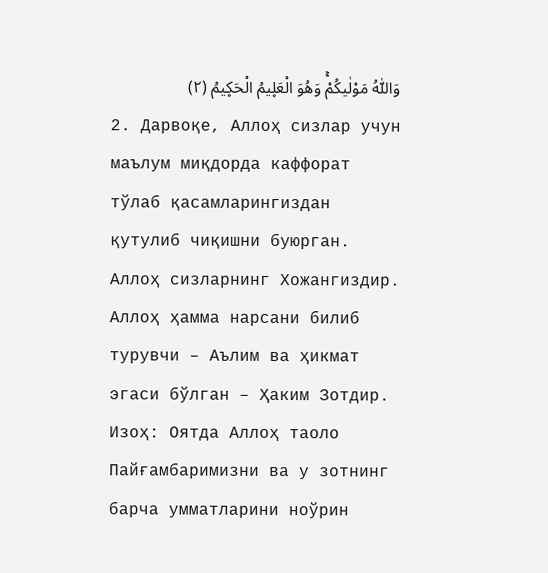وَاللّٰهُ مَوْلٰيكُمْۚ وَهُوَ الْعَل۪يمُ الْحَك۪يمُ (٢)
2. Дарвоқе, Аллоҳ сизлар учун маълум миқдорда каффорат тўлаб қасамларингиздан қутулиб чиқишни буюрган. Аллоҳ сизларнинг Хожангиздир. Аллоҳ ҳамма нарсани билиб турувчи – Аълим ва ҳикмат эгаси бўлган – Ҳаким Зотдир.
Изоҳ: Оятда Аллоҳ таоло Пайғамбаримизни ва у зотнинг барча умматларини ноўрин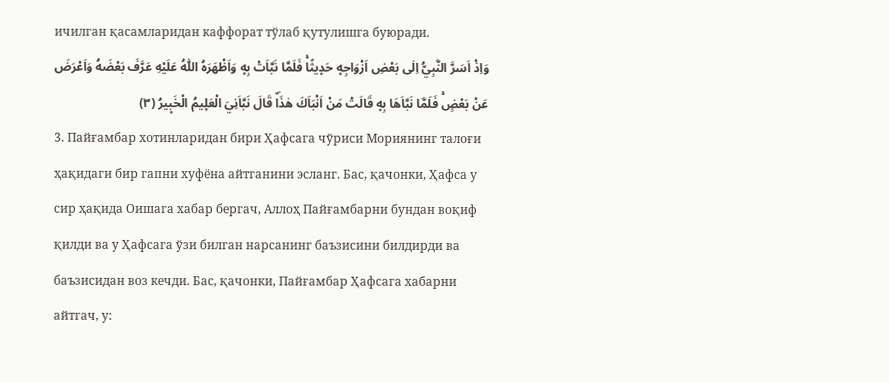ичилган қасамларидан каффорат тўлаб қутулишга буюради.
وَاِذْ اَسَرَّ النَّبِيُّ اِلٰى بَعْضِ اَزْوَاجِه۪ حَد۪يثًاۚ فَلَمَّا نَبَّاَتْ بِه۪ وَاَظْهَرَهُ اللّٰهُ عَلَيْهِ عَرَّفَ بَعْضَهُ وَاَعْرَضَ عَنْ بَعْضٍۚ فَلَمَّا نَبَّاَهَا بِه۪ قَالَتْ مَنْ اَنْبَاَكَ هٰذَاۜ قَالَ نَبَّاَنِيَ الْعَل۪يمُ الْخَب۪يرُ (٣)
3. Пайғамбар хотинларидан бири Ҳафсага чўриси Мориянинг талоғи ҳақидаги бир гапни хуфёна айтганини эсланг. Бас, қачонки, Ҳафса у сир ҳақида Оишага хабар бергач, Аллоҳ Пайғамбарни бундан воқиф қилди ва у Ҳафсага ўзи билган нарсанинг баъзисини билдирди ва баъзисидан воз кечди. Бас, қачонки, Пайғамбар Ҳафсага хабарни айтгач, у: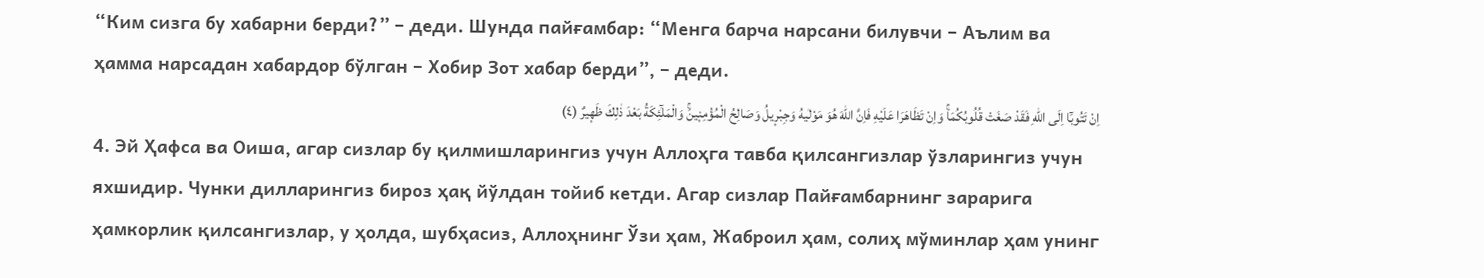“Ким сизга бу хабарни берди?” – деди. Шунда пайғамбар: “Менга барча нарсани билувчи – Аълим ва ҳамма нарсадан хабардор бўлган – Хобир Зот хабар берди”, – деди.
اِنْ تَتُوبَٓا اِلَى اللّٰهِ فَقَدْ صَغَتْ قُلُوبُكُمَاۚ وَاِنْ تَظَاهَرَا عَلَيْهِ فَاِنَّ اللّٰهَ هُوَ مَوْلٰيهُ وَجِبْر۪يلُ وَصَالِحُ الْمُؤْمِن۪ينَۚ وَالْمَلٰٓئِكَةُ بَعْدَ ذٰلِكَ ظَه۪يرٌ (٤)
4. Эй Ҳафса ва Оиша, агар сизлар бу қилмишларингиз учун Аллоҳга тавба қилсангизлар ўзларингиз учун яхшидир. Чунки дилларингиз бироз ҳақ йўлдан тойиб кетди. Агар сизлар Пайғамбарнинг зарарига ҳамкорлик қилсангизлар, у ҳолда, шубҳасиз, Аллоҳнинг Ўзи ҳам, Жаброил ҳам, солиҳ мўминлар ҳам унинг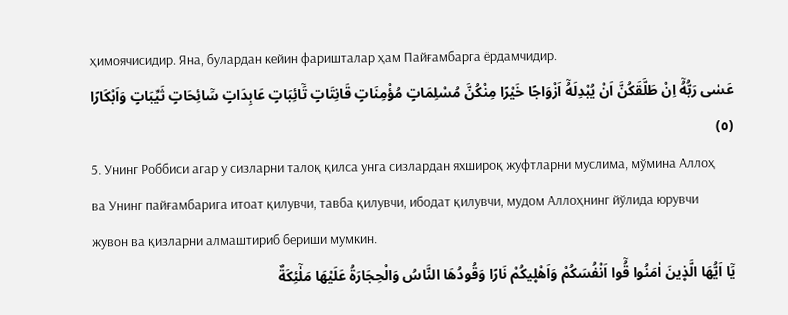ҳимоячисидир. Яна, булардан кейин фаришталар ҳам Пайғамбарга ёрдамчидир.
عَسٰى رَبُّهُٓ اِنْ طَلَّقَكُنَّ اَنْ يُبْدِلَهُٓ اَزْوَاجًا خَيْرًا مِنْكُنَّ مُسْلِمَاتٍ مُؤْمِنَاتٍ قَانِتَاتٍ تَٓائِبَاتٍ عَابِدَاتٍ سَٓائِحَاتٍ ثَيِّبَاتٍ وَاَبْكَارًا (٥)
5. Унинг Роббиси агар у сизларни талоқ қилса унга сизлардан яхшироқ жуфтларни муслима, мўмина Аллоҳ ва Унинг пайғамбарига итоат қилувчи, тавба қилувчи, ибодат қилувчи, мудом Аллоҳнинг йўлида юрувчи жувон ва қизларни алмаштириб бериши мумкин.
يَٓا اَيُّهَا الَّذ۪ينَ اٰمَنُوا قُٓوا اَنْفُسَكُمْ وَاَهْل۪يكُمْ نَارًا وَقُودُهَا النَّاسُ وَالْحِجَارَةُ عَلَيْهَا مَلٰٓئِكَةٌ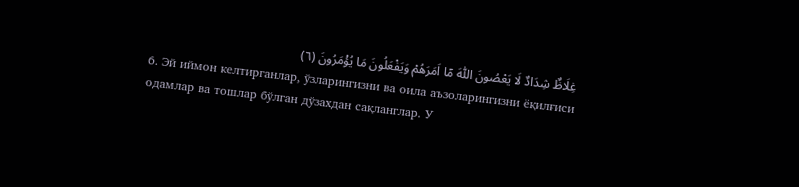غِلَاظٌ شِدَادٌ لَا يَعْصُونَ اللّٰهَ مَٓا اَمَرَهُمْ وَيَفْعَلُونَ مَا يُؤْمَرُونَ (٦)
6. Эй иймон келтирганлар, ўзларингизни ва оила аъзоларингизни ёқилғиси одамлар ва тошлар бўлган дўзахдан сақланглар. У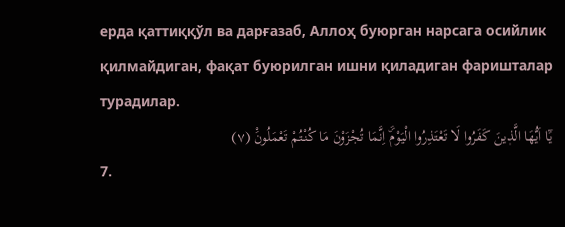ерда қаттиққўл ва дарғазаб, Аллоҳ буюрган нарсага осийлик қилмайдиган, фақат буюрилган ишни қиладиган фаришталар турадилар.
يَٓا اَيُّهَا الَّذ۪ينَ كَفَرُوا لَا تَعْتَذِرُوا الْيَوْمَۜ اِنَّمَا تُجْزَوْنَ مَا كُنْتُمْ تَعْمَلُونَ۟ (٧)
7.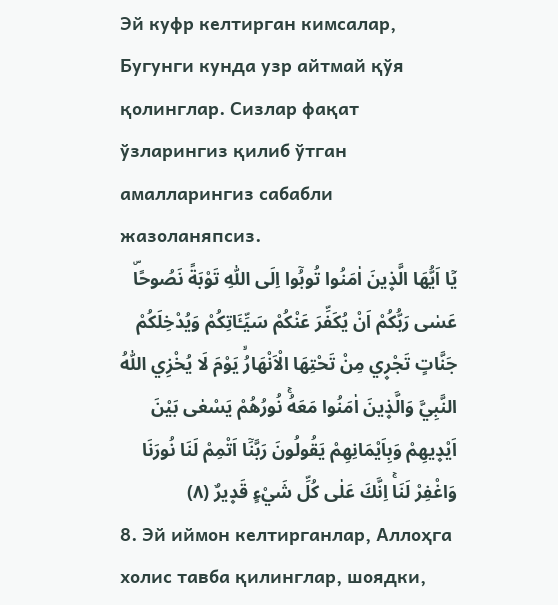Эй куфр келтирган кимсалар, Бугунги кунда узр айтмай қўя қолинглар. Сизлар фақат ўзларингиз қилиб ўтган амалларингиз сабабли жазоланяпсиз.
يَٓا اَيُّهَا الَّذ۪ينَ اٰمَنُوا تُوبُٓوا اِلَى اللّٰهِ تَوْبَةً نَصُوحًاۜ عَسٰى رَبُّكُمْ اَنْ يُكَفِّرَ عَنْكُمْ سَيِّـَٔاتِكُمْ وَيُدْخِلَكُمْ جَنَّاتٍ تَجْر۪ي مِنْ تَحْتِهَا الْاَنْهَارُۙ يَوْمَ لَا يُخْزِي اللّٰهُ النَّبِيَّ وَالَّذ۪ينَ اٰمَنُوا مَعَهُۚ نُورُهُمْ يَسْعٰى بَيْنَ اَيْد۪يهِمْ وَبِاَيْمَانِهِمْ يَقُولُونَ رَبَّنَٓا اَتْمِمْ لَنَا نُورَنَا وَاغْفِرْ لَنَاۚ اِنَّكَ عَلٰى كُلِّ شَيْءٍ قَد۪يرٌ (٨)
8. Эй иймон келтирганлар, Аллоҳга холис тавба қилинглар, шоядки,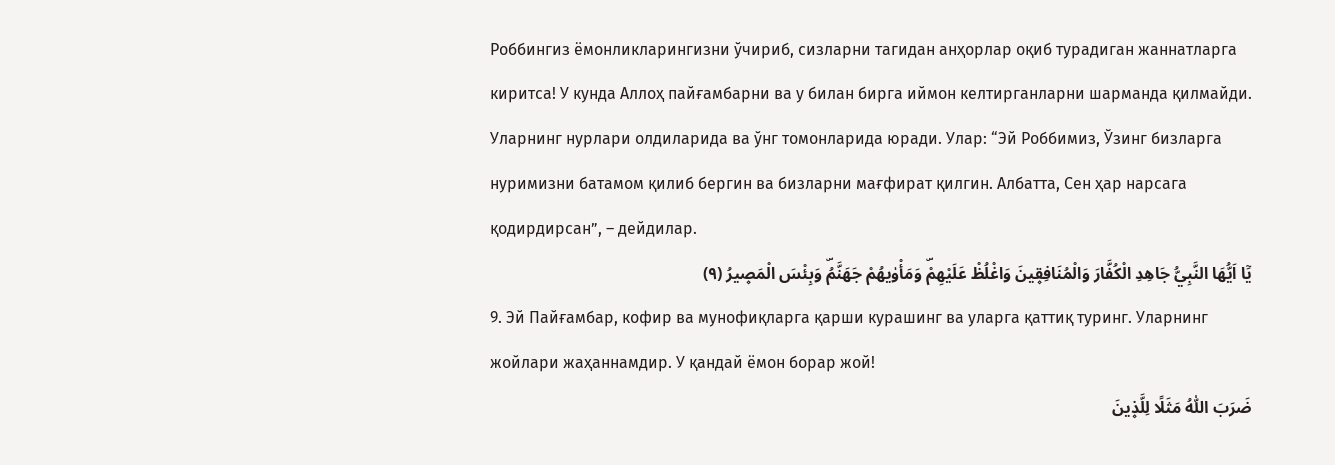Роббингиз ёмонликларингизни ўчириб, сизларни тагидан анҳорлар оқиб турадиган жаннатларга киритса! У кунда Аллоҳ пайғамбарни ва у билан бирга иймон келтирганларни шарманда қилмайди. Уларнинг нурлари олдиларида ва ўнг томонларида юради. Улар: “Эй Роббимиз, Ўзинг бизларга нуримизни батамом қилиб бергин ва бизларни мағфират қилгин. Албатта, Сен ҳар нарсага қодирдирсан”, – дейдилар.
يَٓا اَيُّهَا النَّبِيُّ جَاهِدِ الْكُفَّارَ وَالْمُنَافِق۪ينَ وَاغْلُظْ عَلَيْهِمْۜ وَمَأْوٰيهُمْ جَهَنَّمُۜ وَبِئْسَ الْمَص۪يرُ (٩)
9. Эй Пайғамбар, кофир ва мунофиқларга қарши курашинг ва уларга қаттиқ туринг. Уларнинг жойлари жаҳаннамдир. У қандай ёмон борар жой!
ضَرَبَ اللّٰهُ مَثَلًا لِلَّذ۪ينَ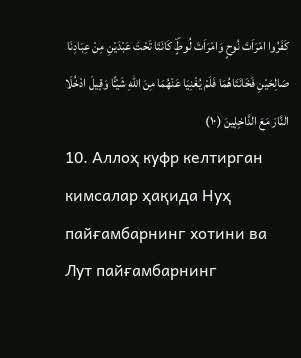كَفَرُوا امْرَاَتَ نُوحٍ وَامْرَاَتَ لُوطٍۜ كَانَتَا تَحْتَ عَبْدَيْنِ مِنْ عِبَادِنَا صَالِحَيْنِ فَخَانَتَاهُمَا فَلَمْ يُغْنِيَا عَنْهُمَا مِنَ اللّٰهِ شَيْـًٔا وَق۪يلَ ادْخُلَا النَّارَ مَعَ الدَّاخِل۪ينَ (١٠)
10. Аллоҳ куфр келтирган кимсалар ҳақида Нуҳ пайғамбарнинг хотини ва Лут пайғамбарнинг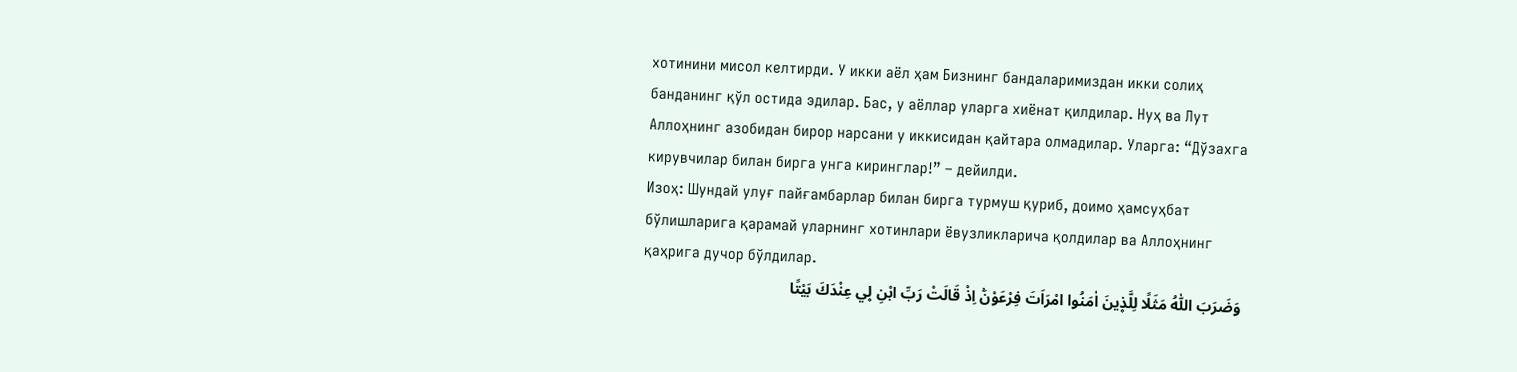хотинини мисол келтирди. У икки аёл ҳам Бизнинг бандаларимиздан икки солиҳ банданинг қўл остида эдилар. Бас, у аёллар уларга хиёнат қилдилар. Нуҳ ва Лут Аллоҳнинг азобидан бирор нарсани у иккисидан қайтара олмадилар. Уларга: “Дўзахга кирувчилар билан бирга унга киринглар!” – дейилди.
Изоҳ: Шундай улуғ пайғамбарлар билан бирга турмуш қуриб, доимо ҳамсуҳбат бўлишларига қарамай уларнинг хотинлари ёвузликларича қолдилар ва Аллоҳнинг қаҳрига дучор бўлдилар.
وَضَرَبَ اللّٰهُ مَثَلًا لِلَّذ۪ينَ اٰمَنُوا امْرَاَتَ فِرْعَوْنَۢ اِذْ قَالَتْ رَبِّ ابْنِ ل۪ي عِنْدَكَ بَيْتًا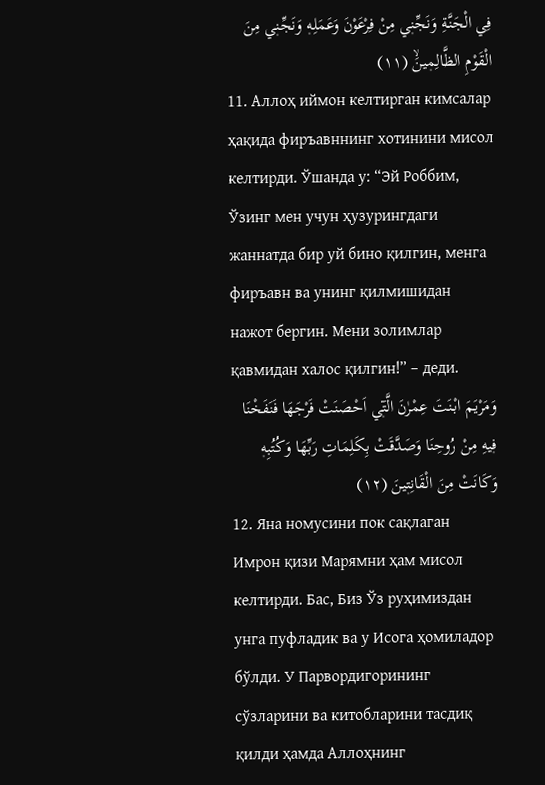فِي الْجَنَّةِ وَنَجِّن۪ي مِنْ فِرْعَوْنَ وَعَمَلِه۪ وَنَجِّن۪ي مِنَ الْقَوْمِ الظَّالِم۪ينَۙ (١١)
11. Аллоҳ иймон келтирган кимсалар ҳақида фиръавннинг хотинини мисол келтирди. Ўшанда у: “Эй Роббим, Ўзинг мен учун ҳузурингдаги жаннатда бир уй бино қилгин, менга фиръавн ва унинг қилмишидан нажот бергин. Мени золимлар қавмидан халос қилгин!” – деди.
وَمَرْيَمَ ابْنَتَ عِمْرٰنَ الَّت۪ٓي اَحْصَنَتْ فَرْجَهَا فَنَفَخْنَا ف۪يهِ مِنْ رُوحِنَا وَصَدَّقَتْ بِكَلِمَاتِ رَبِّهَا وَكُتُبِه۪ وَكَانَتْ مِنَ الْقَانِت۪ينَ (١٢)
12. Яна номусини пок сақлаган Имрон қизи Марямни ҳам мисол келтирди. Бас, Биз Ўз руҳимиздан унга пуфладик ва у Исога ҳомиладор бўлди. У Парвордигорининг сўзларини ва китобларини тасдиқ қилди ҳамда Аллоҳнинг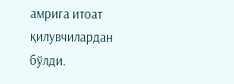амрига итоат қилувчилардан бўлди.